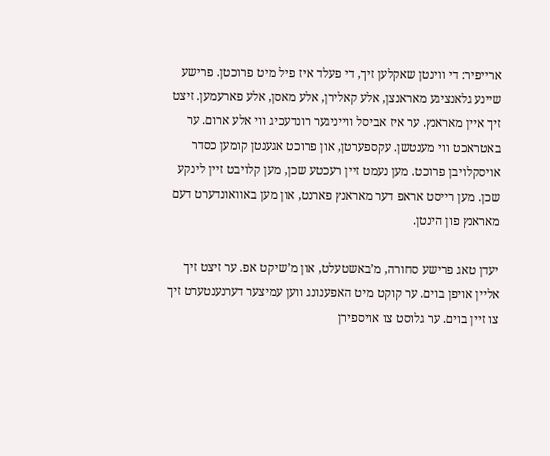ארייפיר: די ווינטן שאקלען זיך, די פעלד איז פיל מיט פרוכטן. פרישע שיינע גלאנציגע מאראנצן, אלע קאלירן, אלע מאסן, אלע פארעמען. זיצט זיך איין מאראנץ. ער איז אביסל ווייניגער רונדעכיג ווי אלע ארום. ער באטראכט ווי מענטשן. עקספערטן, און פרוכט אגענטן קומען כסדר אויסקלויבן פרוכט. מען נעמט זיין רעכטע שכן, מען קלויבט זיין לינקע שכן. מען רייסט אראפ דער מאראנץ פארנט, און מען באוואונדערט דעם מאראנץ פון הינטן.

יעדן טאג פרישע סחורה, מ’באשטעלט, און מ’שיקט אפ. ער זיצט זיך אליין אויפן בוים. ער קוקט מיט האפענונג ווען עמיצער דערנענטערט זיך צו זיין בוים. ער גלוסט צו אויספירן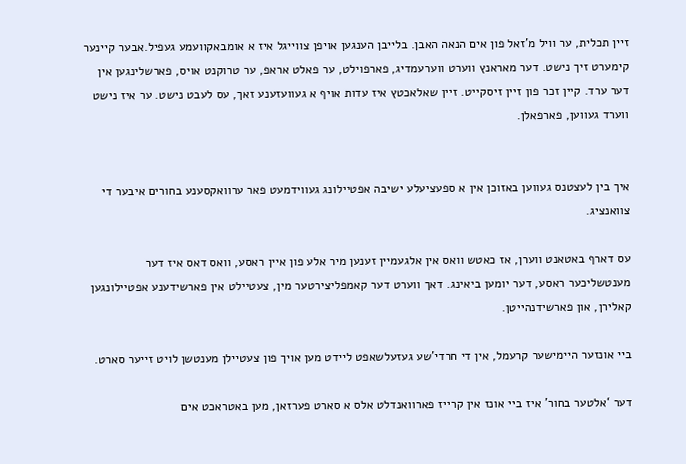זיין תכלית, ער וויל מ’זאל פון אים הנאה האבן. בלייבן הענגען אויפן צווייגל איז א אומבאקוועמע געפיל.אבער קיינער קימערט זיך נישט. דער מאראנץ ווערט ווערעמדיג, פארפוילט, ער פאלט אראפ, ער טרוקנט אויס, פארשלינגען אין דער ערד. קיין זכר פון זיין זיסקייט. זיין שאלאכטץ איז עדות אויף א געוועזענע זאך, עס לעבט נישט. ער איז נישט ווערד געווען, פארפאלן.


איך בין לעצטנס געווען באזוכן אין א ספעציעלע ישיבה אפטיילונג געווידמעט פאר ערוואקסענע בחורים איבער די צוואנציג.

עס דארף באטאנט ווערן, אז כאטש וואס אין אלגעמיין זענען מיר אלע פון איין ראסע, וואס דאס איז דער מענטשליכער ראסע, דער יומען ביאינג. דאך ווערט דער קאמפליצירטער מין, צעטיילט אין פארשידענע אפטיילונגען קאלירן, און פארשידנהייטן.

ביי אונזער היימישער קרעמל, אין די חרדי’שע געזעלשאפט ליידט מען אויך פון צעטיילן מענטשן לויט זייער סארט.

דער ‘אלטער בחור’ איז ביי אונז אין קרייז פארוואנדלט אלס א סארט פערזאן, מען באטראכט אים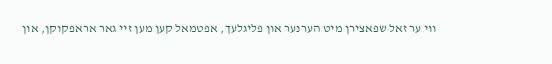ווי ער זאל שפאצירן מיט הערנער און פליגלעך, אפטמאל קען מען זיי גאר אראפקוקן, און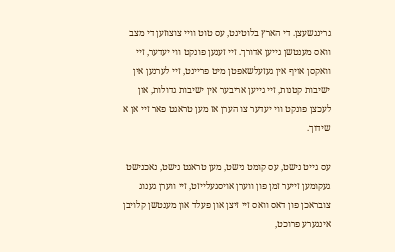גרינגשעצן. די הארץ בלוטיגט, עס טוט וויי צוצוזען די מצב וואס מענטשן גייען אדורך. זיי זענען פונקט ווי יעדער, זיי וואקסן אויף אין געזעלשאפטן מיט פריינט, זיי לערנען אין ישיבות קטנות, זיי גייען אריבער אין ישיבות גדולות, און לעכצן פונקט ווי יעדער צו הערן אז מען טראגט פאר זיי אן א שידוך.

עס גייט נישט, עס קומט נישט, מען טראגט נישט, נאכנישט געקומען זייער זמן פון ווערן אויסגעלייזט, זיי ווערן גענוג צובראכן פון דאס וואס זיי זיצן און פעלד און מענטשן קלויבן אינגערע פרוכט,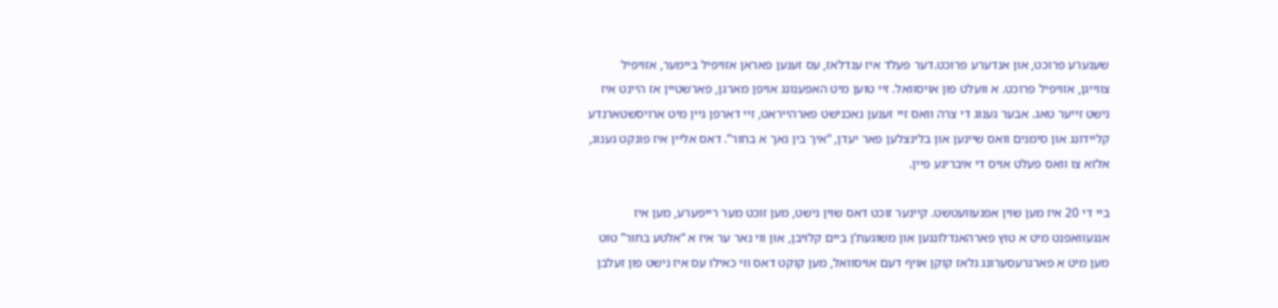שענערע פרוכט, און אנדערע פרוכט.דער פעלד איז ענדלאז, עס זענען פאראן אזויפיל ביימער, אזויפיל צווייגן, אזויפיל פרוכט. א וועלט פון אויסוואל. זיי טוען מיט האפענונג אויפן מארגן, פארשטיין אז היינט איז נישט זייער טאג. אבער גענוג די צרה וואס זיי זענען נאכנישט פארהייראט, זיי דארפן גיין מיט ארויסשטארנדע קליידונג און סימנים וואס שיינען און בלינצלען פאר יעדן, “איך בין נאך א בחור”. דאס אליין איז פונקט גענוג, אלזא צו וואס פעלט אויס די איבריגע פיין.

ביי די 20 איז מען שוין אפגעוועטשט. קיינער זוכט דאס שוין נישט, מען זוכט מער רייפערע, מען איז אנגעוואפנט מיט א טוץ פארהאנדלונגען און משוגעת’ן ביים קלויבן, און ווי נאר ער איז א “אלטע בחור” טוט מען מיט א פארגרעסערונג גלאז קוקן אויף דעם אויסוואל, מען קוקט דאס ווי כאילו עס איז נישט פון זעלבן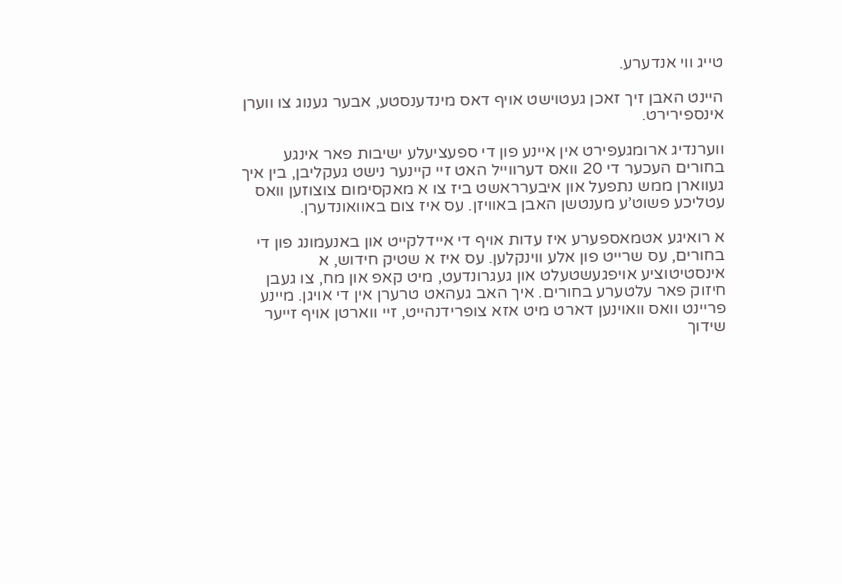טייג ווי אנדערע.

היינט האבן זיך זאכן געטוישט אויף דאס מינדענסטע, אבער גענוג צו ווערן אינספירירט.

ווערנדיג ארומגעפירט אין איינע פון די ספעציעלע ישיבות פאר אינגע בחורים העכער די 20 וואס דערווייל האט זיי קיינער נישט געקליבן, בין איך געווארן ממש נתפעל און איבערראשט ביז צו א מאקסימום צוצוזען וואס עטליכע פשוט’ע מענטשן האבן באוויזן. עס איז צום באוואונדערן.

א רואיגע אטמאספערע איז עדות אויף די איידלקייט און באנעמונג פון די בחורים, עס שרייט פון אלע ווינקלען. עס איז א שטיק חידוש, א אינסטיטוציע אויפגעשטעלט און געגרונדעט, מיט קאפ און מח, צו געבן חיזוק פאר עלטערע בחורים. איך האב געהאט טרערן אין די אויגן. מיינע פריינט וואס וואוינען דארט מיט אזא צופרידנהייט, זיי ווארטן אויף זייער שידוך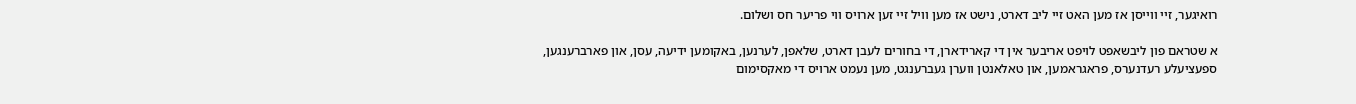רואיגער, זיי ווייסן אז מען האט זיי ליב דארט, נישט אז מען וויל זיי זען ארויס ווי פריער חס ושלום.

א שטראם פון ליבשאפט לויפט אריבער אין די קארידארן, די בחורים לעבן דארט, שלאפן, לערנען, באקומען ידיעה, עסן, און פארברענגען, ספעציעלע רעדנערס, פראגראמען, און טאלאנטן ווערן געברענגט, מען נעמט ארויס די מאקסימום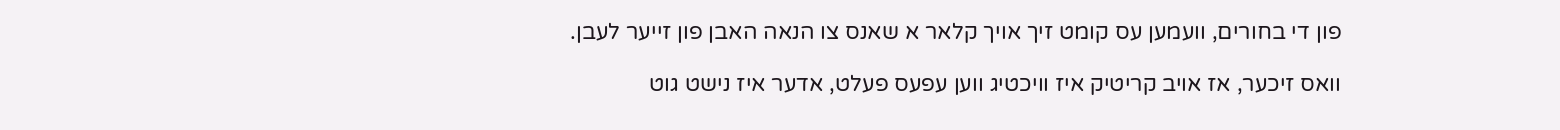פון די בחורים, וועמען עס קומט זיך אויך קלאר א שאנס צו הנאה האבן פון זייער לעבן.

וואס זיכער, אז אויב קריטיק איז וויכטיג ווען עפעס פעלט, אדער איז נישט גוט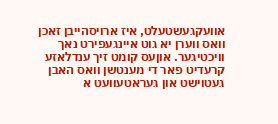אוועקגעשטעלט, איז ארויסהייבן זאכן וואס ווערן יא גוט איינגעפירט נאך וויכטיגער. אוןעס קומט זיך ענדלאזע קרעדיט פאר די מענטשן וואס האבן געטוישט און געראטעוועט א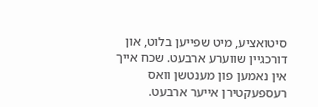סיטואציע, מיט שפייען בלוט, און דורכגיין שווערע ארבעט. שכח אייך אין נאמען פון מענטשן וואס רעספעקטירן אייער ארבעט.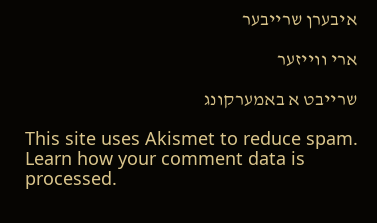איבערן שרייבער

ארי ווייזער

שרייבט א באמערקונג

This site uses Akismet to reduce spam. Learn how your comment data is processed.